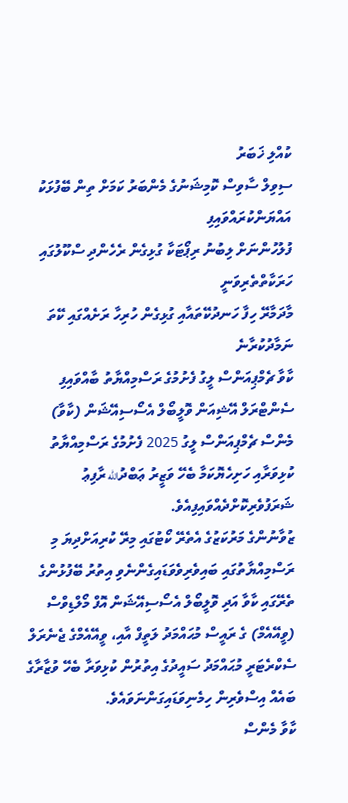ކުއްލި ޚަބަރު
ސިވިލް ސާވިސް ކޮމިޝަނުގެ މެންބަރު ކަމަށް ތިން ބޭފުޅަކު އައްޔަންކުރައްވައިފި
ފުލުހުންނަށް ލިބުނު ރިޕޯޓަކާ ގުޅިގެން ރެހެންދި ސްކޫލުގައި ހަރަކާތްތެރިވަނީ
މާދަމާރޭ ހިފާ ހަނދުކޭތައާއި ގުޅިގެން ހުރިހާ ރަށެއްގައި ކޭތަ ނަމާދުކުރާނެ
ކާވާ ޗެމްޕިއަންސް ލީގު ފެށުމުގެ ރަސްމިއްޔާތު ބާއްވައިފި
ސެންޓްރަލް އޭޝިއަން ވޮލީބޯލް އެސޯސިއޭޝަން (ކާވާ) މެންސް ޗެމްޕިއަންސް ލީގު 2025 ފެށުމުގެ ރަސްމިއްޔާތު ކުޅިވަރާއި ހަށިހެޔޮކަމާ ބެހޭ ވަޒީރު ޢަބްދުالله ރާފިޢު ޝަރަފުވެރިކޮށްދެއްވައިފިއެވެ.
ޒުވާނުންގެ މަރުކަޒުގެ އެތެރޭ ކޯޓުގައި މިރޭ ކުރިއަށްދިޔަ މި ރަސްމިއްޔާތުގައި ބައިވެރިވެވަޑައިގެންނެވި އިތުރު ބޭފުޅުންގެ ތެރޭގައި ކާވާ އަދި ވޮލީބޯލް އެސޯސިއޭޝަން އޮފް މޯލްޑިވްސް (ވީއޭއެމް) ގެ ރައީސް މުޙައްމަދު ލަތީފް އާއި، ވީއޭއެމްގެ ޖެނެރަލް ސެކްރެޓަރީ މުޙައްމަދު ސައީދުގެ އިތުރުން ކުޅިވަރާ ބެހޭ ވުޒާރާގެ ބައެއް އިސްވެރިން ހިމެނިވަޑައިގަންނަވައެވެ.
ކާވާ މެންސް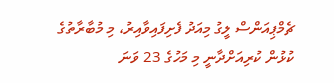ޗެމްޕިއަންސް ލީގު މިއަދު ފެށިފައިވާއިރު، މި މުބާރާތުގެ ކުޅުން ކުރިއަށްދާނީ މި މަހުގެ 23 ވަނަ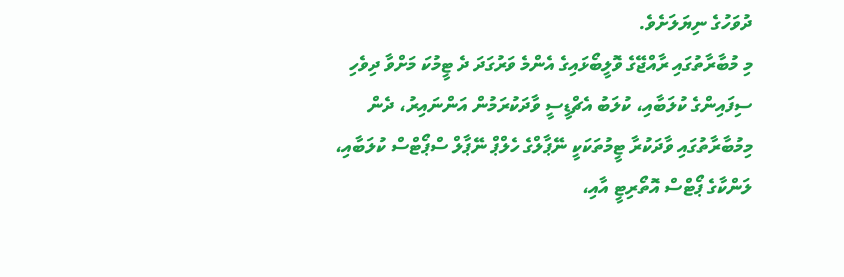ދުވަހުގެ ނިޔަލަށެވެ.
މި މުބާރާތުގައި ރާއްޖޭގެ ވޮލީބޯޅައިގެ އެންމެ ވަރުގަދަ ދެ ޓީމުކަ މަށްވާ ދިވެހި ސިފައިންގެ ކުލަބާއި، ކުލަބު އެޗްޑީސީ ވާދަކުރަމުން އަންނައިރު، ދެން މިމުބާރާތުގައި ވާދަކުރާ ޓީމުތަކަކީ ނޭޕާލްގެ ހެލްޕް ނޭޕާލް ސްޕޯޓްސް ކުލަބާއި، ލަންކާގެ ޕޯޓްސް އޮތޯރިޓީ އާއި،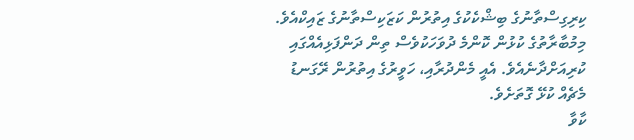ކިރިގިސްތާނުގެ ބިޝްކެކުގެ އިތުރުން ކަޒަކިސްތާނުގެ ޒައިކްއެވެ.
މިމުބާރާތުގެ ކުޅުން ކޮންމެ ދުވަހަކުވެސް ތިން ދަންފަޅިއެއްގައި ކުރިއަށްދާނެއެވެ. އެއީ މެންދުރާއި، ހަވީރުގެ އިތުރުން ރޭގަނޑު މެޗެއް ކުޅޭ ގޮތަށެވެ.
ކާވާ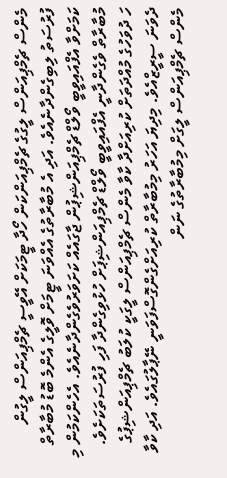މެންސް ޗެމްޕިއަންސް ލީގުގެ ޗެމްޕިއަންކަން ހޯދާ ޓީމަކަށް އޭވީސީ ޗެމްޕިއަންސް ލީގުން ފުރުސަތު ލިބިގެންދާނެއެވެ. އަދި އެ މުބާރާތުގެ އެއްވަނަ ޓީމަށް ވޮލީގެ އެންމެ ބޮޑު މުބާރާތް ކަމަށްވާ އެފްއައިވީބީ ވޯލްޑް ޗެމްޕިއަންޝިޕުން ޖާގައެއް ކަށަވަރުވެގެންދާނެއެވެ. އެހެންކަމުން މި މުބާރާތް ވެގެންދާނީ އެފްއައިވީބީ ވޯލްޑް ޗެމްޕިއަންޝިޕަށް ހުޅުވިގެންދާ ފަހި ފުރުސަތަކަށެވެ.
ހަ ދުވަހުގެ މުއްދަތަށް ކުރިއަށްދާ ކާވާ މެންސް ޗެމްޕިއަންސް ލީގަކީ ކުލަބު ޗެމްޕިއަންޝިޕުގެ ދެވަނަ ސީރީޒްއެވެ. މިދިޔަ އަހަރު މިމުބާރާތް ކުރިއަށްގެންގޮސްފަވަނީ ނޭޕާލުގައެވެ. އަދި ކާވާ މެންސް ޗެމްޕިއަންސް ލީގަށް މިމުބާރާތުގެ ނަން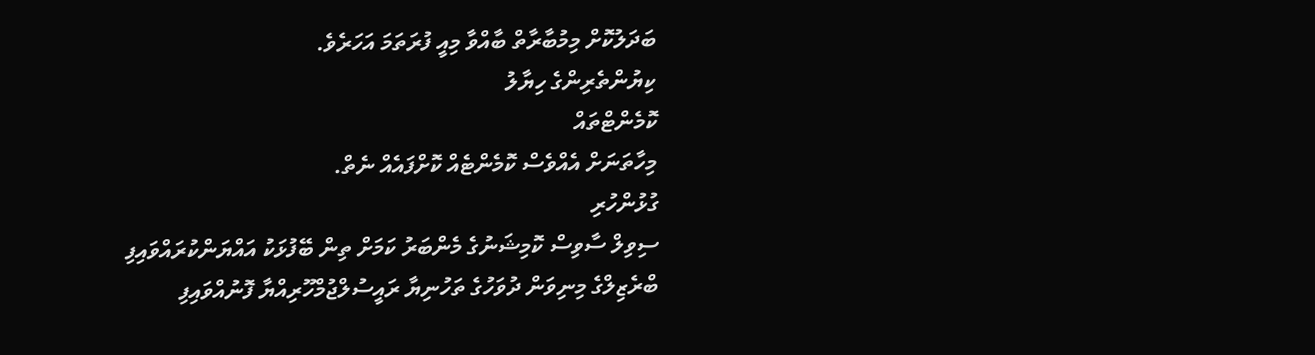ބަދަލުކޮށް މިމުބާރާތް ބާއްވާ މިއީ ފުރަތަމަ އަހަރެވެ.
ކިޔުންތެރިންގެ ހިޔާލު
ކޮމެންޓްތައް
މިހާތަނަށް އެއްވެސް ކޮމެންޓެއް ކޮށްފައެއް ނެތް.
ގުޅުންހުރި
ސިވިލް ސާވިސް ކޮމިޝަނުގެ މެންބަރު ކަމަށް ތިން ބޭފުޅަކު އައްޔަންކުރައްވައިފި
ބްރެޒިލްގެ މިނިވަން ދުވަހުގެ ތަހުނިޔާ ރައީސުލްޖުމްހޫރިއްޔާ ފޮނުއްވައިފި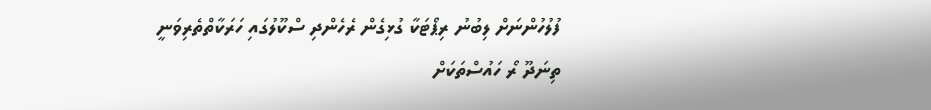ފުލުހުންނަށް ލިބުނު ރިޕޯޓަކާ ގުޅިގެން ރެހެންދި ސްކޫލުގައި ހަރަކާތްތެރިވަނީ
ތިނަދޫ ރޯ ހައުސްތަކަށް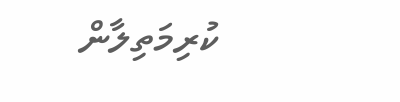ކުރިމަތިލާން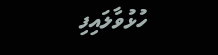ހުޅުވާލައިފި